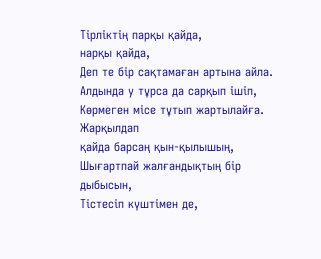Тірліктің парқы қайда,
нарқы қайда,
Деп те бір сақтамаған артына айла.
Алдында у тұрса да сарқып ішіп,
Көрмеген місе тұтып жартылайға.
Жарқылдап
қайда барсаң қын-қылышың,
Шығартпай жалғандықтың бір дыбысын,
Тістесіп күштімен де,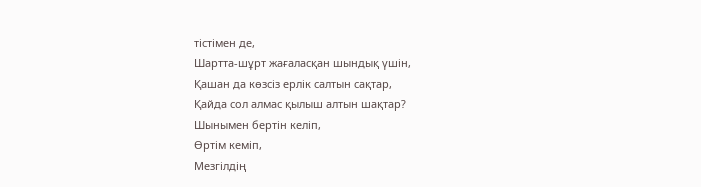тістімен де,
Шартта-шұрт жағаласқан шындық үшін,
Қашан да көзсіз ерлік салтын сақтар,
Қайда сол алмас қылыш алтын шақтар?
Шынымен бертін келіп,
Өртім кеміп,
Мезгілдің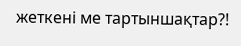жеткені ме тартыншақтар?!